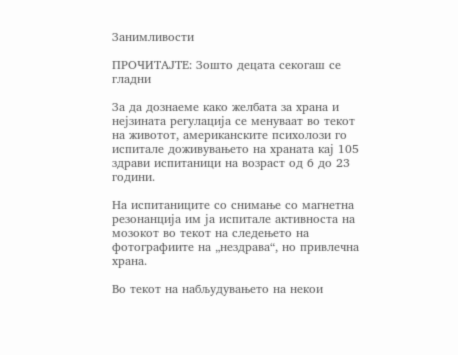Занимливости

ПРОЧИТАЈТЕ: Зошто децата секогаш се гладни

За да дознаеме како желбата за храна и нејзината регулација се менуваат во текот на животот, американските психолози го испитале доживувањето на храната кај 105 здрави испитаници на возраст од 6 до 23 години.

На испитаниците со снимање со магнетна резонанција им ја испитале активноста на мозокот во текот на следењето на фотографиите на „нездрава“, но привлечна храна.

Во текот на набљудувањето на некои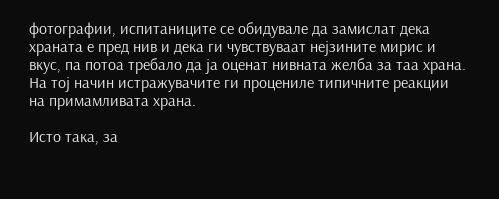фотографии, испитаниците се обидувале да замислат дека храната е пред нив и дека ги чувствуваат нејзините мирис и вкус, па потоа требало да ја оценат нивната желба за таа храна. На тој начин истражувачите ги процениле типичните реакции на примамливата храна.

Исто така, за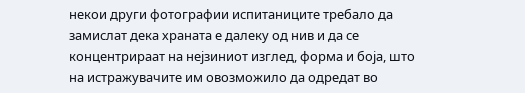некои други фотографии испитаниците требало да замислат дека храната е далеку од нив и да се концентрираат на нејзиниот изглед, форма и боја, што на истражувачите им овозможило да одредат во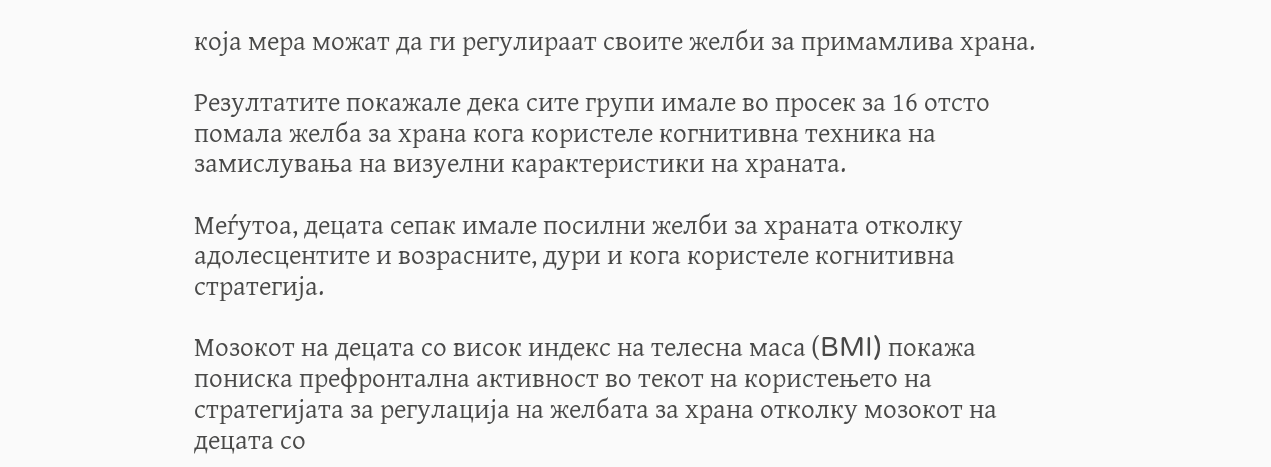која мера можат да ги регулираат своите желби за примамлива храна.

Резултатите покажале дека сите групи имале во просек за 16 отсто помала желба за храна кога користеле когнитивна техника на замислувања на визуелни карактеристики на храната.

Меѓутоа, децата сепак имале посилни желби за храната отколку адолесцентите и возрасните, дури и кога користеле когнитивна стратегија.

Мозокот на децата со висок индекс на телесна масa (BMI) покажа пониска префронтална активнoст во текот на користeњето на стратегијата за регулација на желбата за храна отколку мозокот на децата со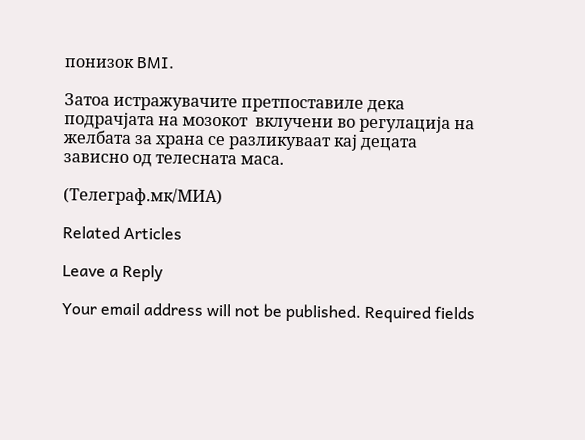понизок BMI.

Затоа истражувачите претпоставиле дека подрачјата на мозокот  вклучени во регулација на желбата за храна се разликуваат кај децата зависно од телесната маса.

(Телеграф.мк/МИА)

Related Articles

Leave a Reply

Your email address will not be published. Required fields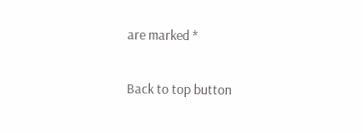are marked *

Back to top button